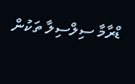ޑްރާމާ ސިލްސިލާ ތަކުން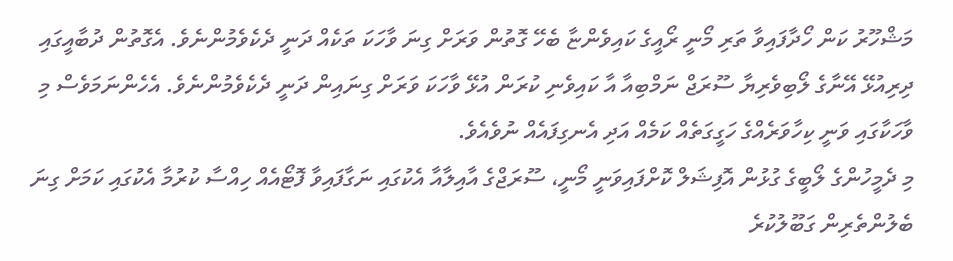މަޝްހޫރު ކަން ހޯދާފައިވާ ތަރި މޯނީ ރޯއީގެ ކައިވެންޏާ ބެހޭ ގޮތުން ވަރަށް ގިނަ ވާހަކަ ތަކެއް ދަނީ ދެކެވެމުންނެވެ. އެގޮތުން ދުބާއީގައި ދިރިއުޅޭ އޭނާގެ ލޯބިވެރިޔާ ސޫރަޖް ނަމްބިއާ އާ ކައިވެނި ކުރަން އުޅޭ ވާހަކަ ވަރަށް ގިނައިން ދަނީ ދެކެވެމުންނެވެ. އެހެންނަމަވެސް މި ވާހަކާގައި ވަނީ ކިހާވަރެއްގެ ހަގީގަތެއް ކަމެއް އަދި އެނގިފައެއް ނުވެއެވެ.
މި ދެމީހުންގެ ލޯބީގެ ގުޅުން އޮފިޝަލް ކޮށްފައިވަނީ މޯނީ، ސޫރަޖްގެ އާއިލާއާ އެކުގައި ނަގާފައިވާ ފޮޓޯއެއް ހިއްސާ ކުރުމާ އެކުގައި ކަމަށް ގިނަ ބެލުންތެރިން ގަބޫލުކުރެ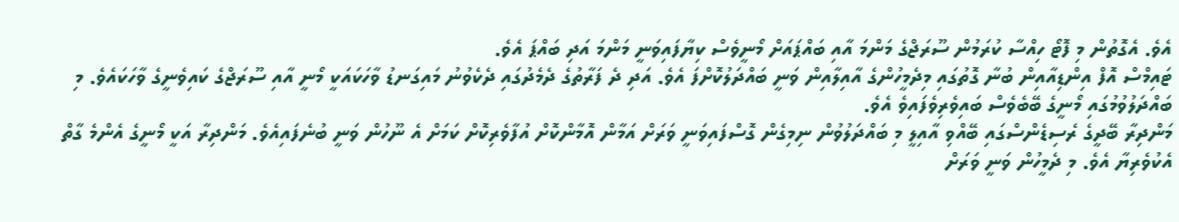އެވެ. އެގޮތުން މި ފޮޓޯ ހިއްސާ ކުރަމުން ސޫރަޖްގެ މަންމަ އާއި ބައްޕައަށް މޯނީވެސް ކިޔާފައިވަނީ މަންމަ އަދި ބައްޕަ އެވެ.
ޓައިމްސް އޮފް އިންޑިއާއިން ބުނާ ގޮތުގައި މިދެމީހުންގެ އާއިލާއިން ވަނީ ބައްދަލުކޮށްފަ އެވެ. އަދި ދެ ފަރާތުގެ ދެމެދުގައި ދެކެވުނު މައިގަނޑު ވާހަކައަކީ މޯނީ އާއި ސޫރަޖްގެ ކައިވެނީގެ ވާހަކައެވެ. މި ބައްދަލުވުމުގައި މޯނީގެ ބޭބެވެސް ބައިވެރިވެފައިވެ އެވެ.
މަންދިރާ ބޭދީގެ ރެސިޑެންސްގައި ބޭއްވި އާއިލީ މި ބައްދަލުވުން ނިމިގެން ގޮސްފައިވަނީ ވަރަށް އަމާން އޮމާންކޮށް އުފާވެރިކޮށް ކަމަށް އެ ނޫހުން ވަނީ ބުނެފައިއެވެ. މަންދިރާ އަކީ މޯނީގެ އެންމެ ގާތް އެކުވެރިޔާ އެވެ. މި ދެމީހުން ވަނީ ވަރަށް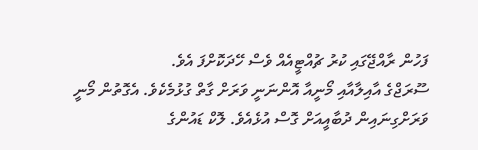ފަހުން ރާއްޖޭގައި ކުރު ޗުއްޓީއެއް ވެސް ހޭދަކޮށްފަ އެވެ.
ސޫރަޖްގެ އާއިލާއާއި މޯނީއާ އޮންނަނީ ވަރަށް ގާތް ގުޅުމެކެވެ. އެގޮތުން މޯނީ ވަރަށްގިނައިން ދުބާއީއަށް ގޮސް އުޅެއެވެ. ލޮކް ޑައުންގެ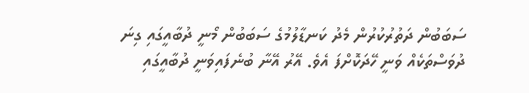ސަބަބުން ދަތުރުކުރުން މެދު ކަނޑާލުމުގެ ސަބަބުން މޯނީ ދުބާއީގައި ގިނަ ދުވަސްތަކެއް ވަނީ ހޭދަކޮށްފަ އެވެ. އޭރު އޭނާ ބުނެފައިވަނީ ދުބާއީގައި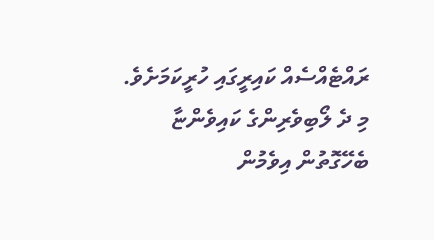ރައްޓެއްސެއް ކައިރީގައި ހުރީކަމަށެވެ.
މި ދެ ލޯބިވެރިންގެ ކައިވެންޏާ ބެހޭގޮތުން އިވެމުން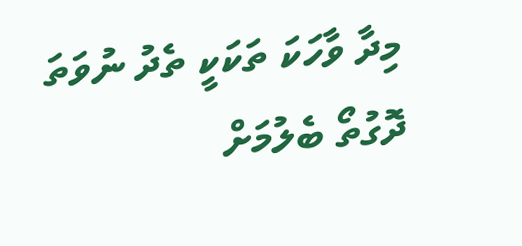މިދާ ވާހަކަ ތަކަކީ ތެދު ނުވަތަ ދޮގުތޯ ބެލުމަށް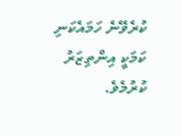ކުރެވޭނެ ހަމައެކަނި ކަމަކީ އިންތިޒަރު ކުރުމެވެ.